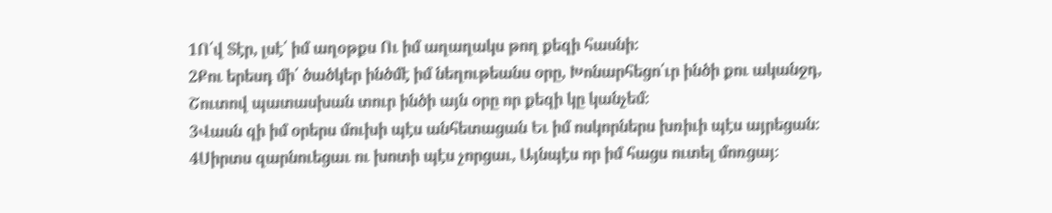1Ո՛վ Տէր, լսէ՛ իմ աղօթքս Ու իմ աղաղակս թող քեզի հասնի։
2Քու երեսդ մի՛ ծածկեր ինծմէ իմ նեղութեանս օրը, Խոնարհեցո՛ւր ինծի քու ականջդ, Շուտով պատասխան տուր ինծի այն օրը որ քեզի կը կանչեմ։
3Վասն զի իմ օրերս մուխի պէս անհետացան Եւ իմ ոսկորներս խռիւի պէս այրեցան։
4Սիրտս զարնուեցաւ ու խոտի պէս չորցաւ, Այնպէս որ իմ հացս ուտել մոռցայ։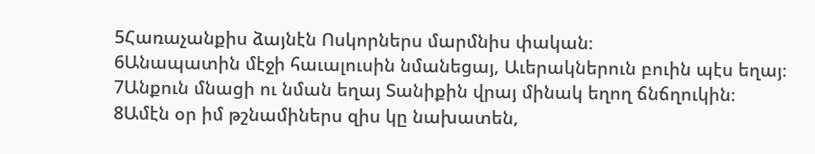5Հառաչանքիս ձայնէն Ոսկորներս մարմնիս փական։
6Անապատին մէջի հաւալուսին նմանեցայ, Աւերակներուն բուին պէս եղայ։
7Անքուն մնացի ու նման եղայ Տանիքին վրայ մինակ եղող ճնճղուկին։
8Ամէն օր իմ թշնամիներս զիս կը նախատեն,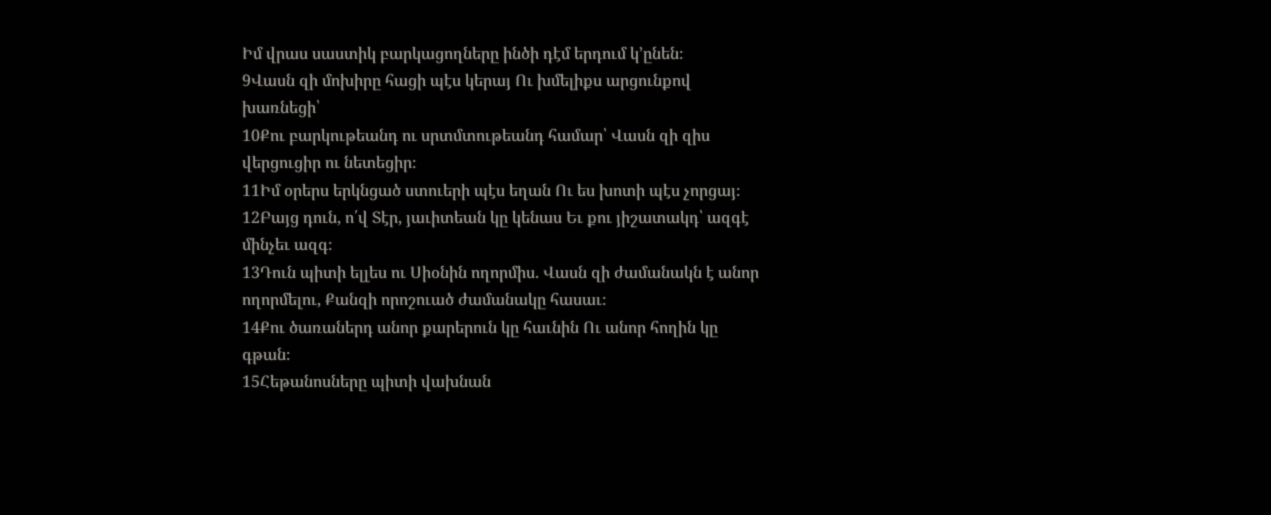Իմ վրաս սաստիկ բարկացողները ինծի դէմ երդում կ’ընեն։
9Վասն զի մոխիրը հացի պէս կերայ Ու խմելիքս արցունքով խառնեցի՝
10Քու բարկութեանդ ու սրտմտութեանդ համար՝ Վասն զի զիս վերցուցիր ու նետեցիր։
11Իմ օրերս երկնցած ստուերի պէս եղան Ու ես խոտի պէս չորցայ։
12Բայց դուն, ո՛վ Տէր, յաւիտեան կը կենաս Եւ քու յիշատակդ՝ ազգէ մինչեւ ազգ։
13Դուն պիտի ելլես ու Սիօնին ողորմիս. Վասն զի ժամանակն է անոր ողորմելու, Քանզի որոշուած ժամանակը հասաւ։
14Քու ծառաներդ անոր քարերուն կը հաւնին Ու անոր հողին կը գթան։
15Հեթանոսները պիտի վախնան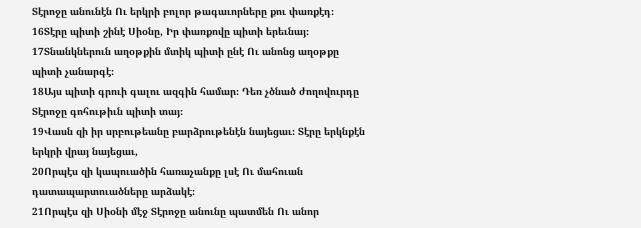Տէրոջը անունէն Ու երկրի բոլոր թագաւորները քու փառքէդ։
16Տէրը պիտի շինէ Սիօնը, Իր փառքովը պիտի երեւնայ։
17Տնանկներուն աղօթքին մտիկ պիտի ընէ Ու անոնց աղօթքը պիտի չանարգէ։
18Այս պիտի գրուի գալու ազգին համար։ Դեռ չծնած ժողովուրդը Տէրոջը գոհութիւն պիտի տայ։
19Վասն զի իր սրբութեանը բարձրութենէն նայեցաւ։ Տէրը երկնքէն երկրի վրայ նայեցաւ,
20Որպէս զի կապուածին հառաչանքը լսէ Ու մահուան դատապարտուածները արձակէ։
21Որպէս զի Սիօնի մէջ Տէրոջը անունը պատմեն Ու անոր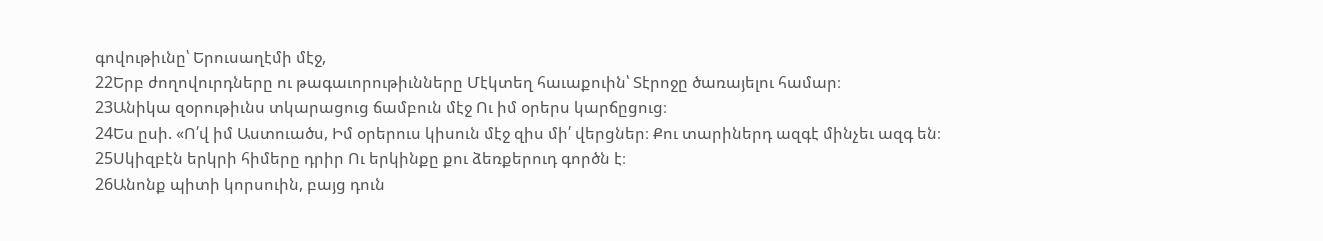գովութիւնը՝ Երուսաղէմի մէջ,
22Երբ ժողովուրդները ու թագաւորութիւնները Մէկտեղ հաւաքուին՝ Տէրոջը ծառայելու համար։
23Անիկա զօրութիւնս տկարացուց ճամբուն մէջ Ու իմ օրերս կարճըցուց։
24Ես ըսի. «Ո՛վ իմ Աստուածս, Իմ օրերուս կիսուն մէջ զիս մի՛ վերցներ։ Քու տարիներդ ազգէ մինչեւ ազգ են։
25Սկիզբէն երկրի հիմերը դրիր Ու երկինքը քու ձեռքերուդ գործն է։
26Անոնք պիտի կորսուին, բայց դուն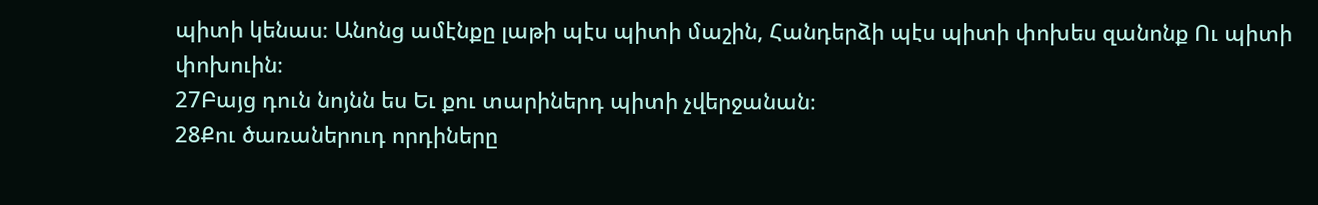պիտի կենաս։ Անոնց ամէնքը լաթի պէս պիտի մաշին, Հանդերձի պէս պիտի փոխես զանոնք Ու պիտի փոխուին։
27Բայց դուն նոյնն ես Եւ քու տարիներդ պիտի չվերջանան։
28Քու ծառաներուդ որդիները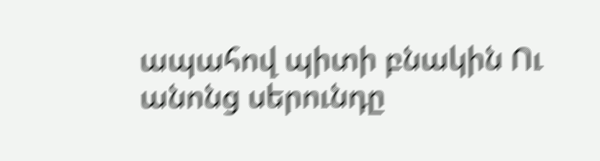ապահով պիտի բնակին Ու անոնց սերունդը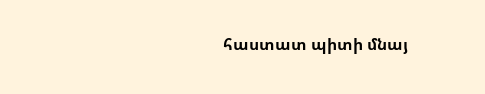հաստատ պիտի մնայ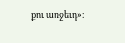քու առջեւդ»։